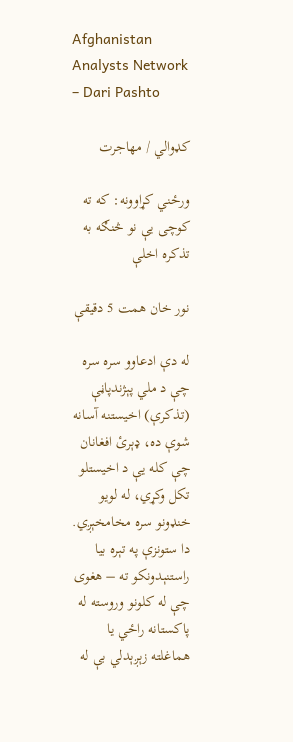Afghanistan Analysts Network – Dari Pashto

کډوالي / مهاجرت

ورځني کړاوونه: که ته کوچی یې نو څنګه به تذکره اخلې

نور خان همت 5 دقیقې

له دې ادعاوو سره سره چې د ملي پېژندپاڼې (تذکرې) اخیستنه آسانه شوې ده، ډېرئ افغانان چې کله یې د اخیستلو تکل وکړي، له لویو خنډونو سره مخامخېږي. دا ستونزې په تېره بیا راستنېدونکو ته – هغوی چې له کلونو وروسته له پاکستانه راځي یا هماغلته زېږېدلي بې له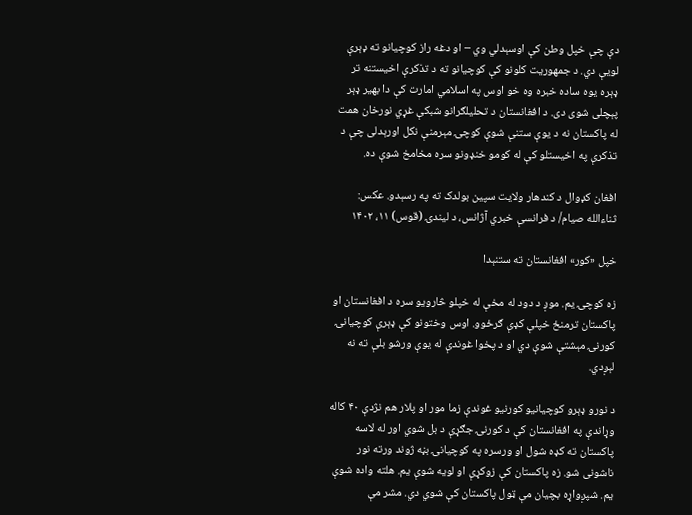دې چې خپل وطن کې اوسېدلي وي – او دغه راز کوچیانو ته ډېرې لویې دي. د جمهوریت کلونو کې کوچیانو ته د تذکرې اخیستنه تر ډېره یوه ساده خبره وه خو اوس په اسلامي امارت کې دا بهیر ډېر پېچلی شوی دی. د افغانستان د تحلیلګرانو شبکې غړي نورخان همت له پاکستان نه د یوې ستنې شوې کوچۍ مېرمنې نکل اورېدلی چې د تذکرې په اخیستلو کې له کومو خنډونو سره مخامخ شوې ده.

افغان کډوال د کندهار ولایت سپین بولدک ته په رسېدو. عکس: ثنا‌ءالله صیام/ د فرانسې خبري آژانس، د لیندۍ (قوس) ۱۱، ۱۴۰۲

خپل «کور» افغانستان ته ستنېدا

زه کوچۍ یم. موږ د دود له مخې له خپلو څارویو سره د افغانستان او پاکستان ترمنځ خپلې کډې ګرځوو. اوس وختونو کې ډېرې کوچیانۍ کورنۍ مېشتې شوې دي او د پخوا غوندې له یوې ورشو بلې ته نه لېږدي.

د نورو ډېرو کوچیانیو کورنیو غوندې زما مور او پلار هم نژدې ۴۰ کاله وړاندې په افغانستان کې د کورنۍ جګړې د بل شوي اور له لاسه پاکستان ته کډه شول او ورسره په کوچیانۍ بڼه ژوند ورته نور ناشونی شو. زه پاکستان کې زوکړې او لویه شوې یم. هلته واده شوې یم. شپږواړه بچیان مې ټول پاکستان کې شوي دي. مشر مې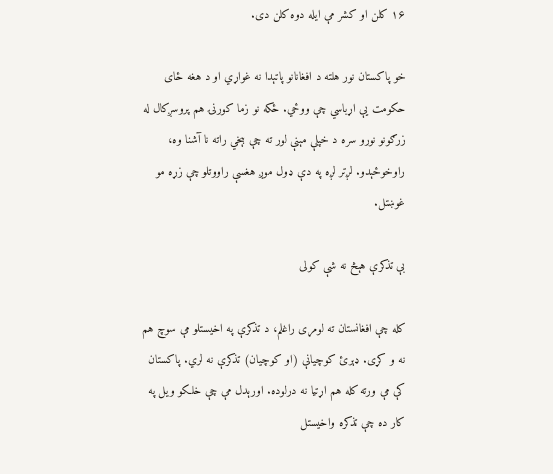۱۶ کلن او کشر مې ایله دوه کلن دی.

خو پاکستان نور هلته د افغانانو پاتېدا نه غواړي او د هغه ځای حکومت یې اړباسي چې ووځي. ځکه نو زما کورنۍ هم پروسږکال له زرګونو نورو سره د خپلې مېنې لور ته چې بېخي راته نا آشنا وه، راوخوځېدو. لږتر لږه په دې ډول موږ هغسې راووتلو چې زړه مو غوښتل.

بې تذکرې هېڅ نه شې کولی

کله چې افغانستان ته لومړی راغلم، د تذکرې په اخیستلو مې سوچ هم نه و کړی. ډېرئ کوچیانې (او کوچیان) تذکرې نه لري. پاکستان کې مې ورته کله هم اړتیا نه درلوده. اورېدل مې چې خلکو ویل په کار ده چې تذکره واخیستل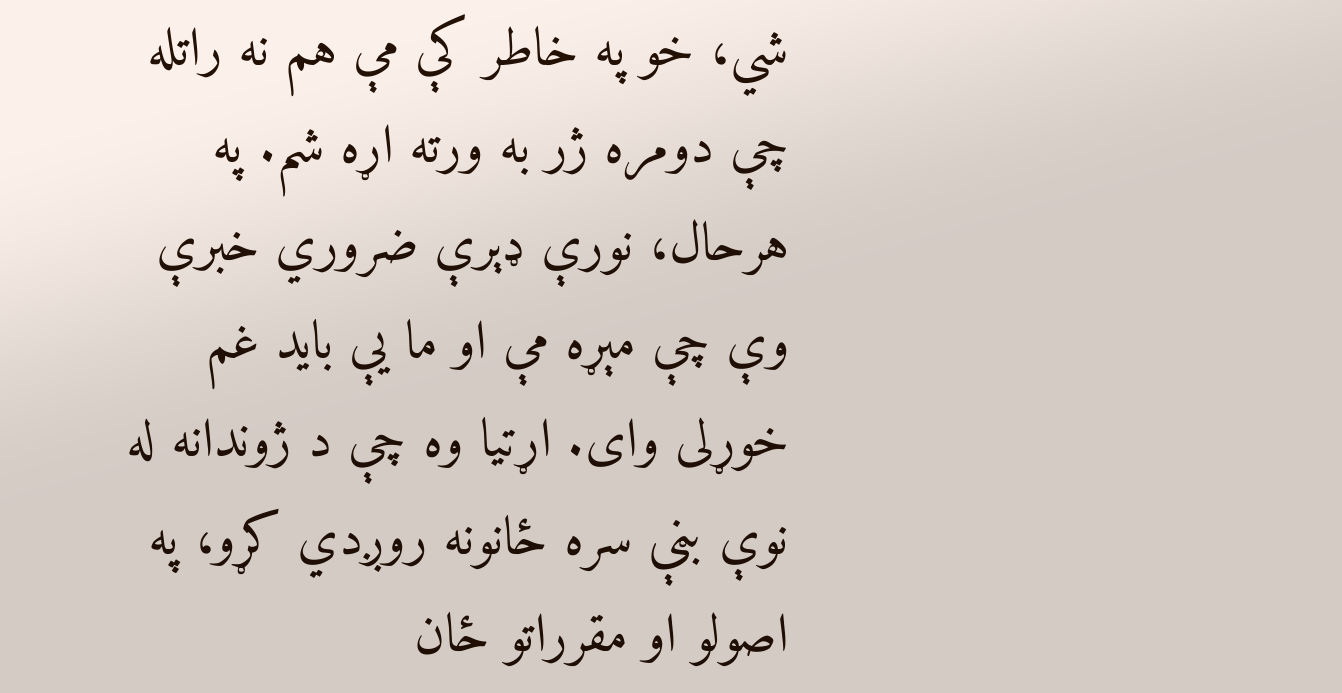شي، خو په خاطر کې مې هم نه راتله چې دومره ژر به ورته اړه شم. په هرحال، نورې ډېرې ضروري خبرې وې چې مېړه مې او ما یې باید غم خوړلی وای. اړتیا وه چې د ژوندانه له نوې بڼې سره ځانونه روږدي کړو، په اصولو او مقرراتو ځان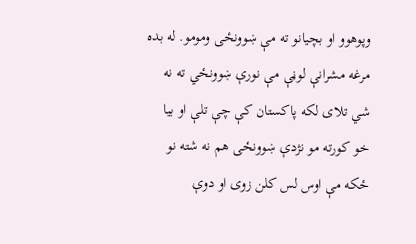وپوهوو او بچیانو ته مې ښوونځی ومومو. له بده مرغه مشرانې لوڼې مې نورې ښوونځي ته نه شي تلای لکه پاکستان کې چې تلې او بیا خو کورته مو نژدې ښوونځی هم نه شته نو ځکه مې اوس لس کلن زوی او دوې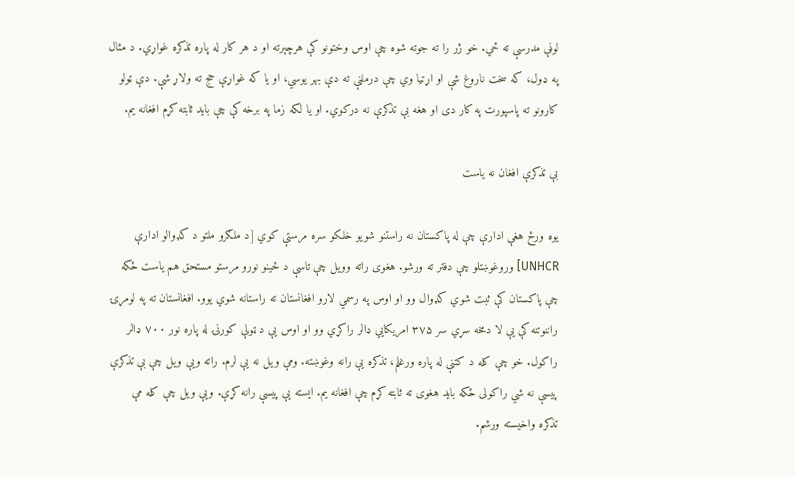لوڼې مدرسې ته ځي. خو ژر را ته جوته شوه چې اوس وختونو کې هرچېرته او د هر کار له پاره تذکره غواړي. د مثال په ډول، که سخت ناروغ شې او اړتیا وي چې درملنې ته دې بهر یوسي، او یا که غواړې حج ته ولاړ شې. دې ټولو کارونو ته پاسپورت په کار دی او هغه بې تذکرې نه درکوي. او یا لکه زما په برخه کې چې باید ثابته کړم افغانه یم.

بې تذکرې افغان نه یاست

یوه ورځ هغې ادارې چې له پاکستان نه راستنو شویو خلکو سره مرستې کوي [د ملګرو ملتو د کډوالو ادارې UNHCR] وروغوښتلو چې دفتر ته ورشو. هغوی راته وویل چې تاسې د ځینو نورو مرستو مستحق هم یاست ځکه چې پاکستان کې ثبت شوي کډوال وو او اوس په رسمي لارو افغانستان ته راستانه شوي یوو. افغانستان ته په لومړۍ راننوتنه کې یې لا دمخه سړي سر ۳۷۵ امریکایي ډالر راکړي وو او اوس یې د ټولې کورنۍ له پاره نور ۷۰۰ ډالر راکول. خو چې کله د کتنې له پاره ورغلم، تذکره یې رانه وغوښته. ومې ویل نه یې لرم. راته ویې ویل چې بې تذکرې پیسې نه شي راکولی ځکه باید هغوی ته ثابته کړم چې افغانه یم. ایسته یې پیسې رانه کړې. ویې ویل چې کله مې تذکره واخیسته ورشم.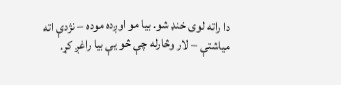دا راته لوی خنډ شو. بیا مو اوږده موده – نژدې اته میاشتې – لار وڅارله چې څو یې بیا راغږ کړ.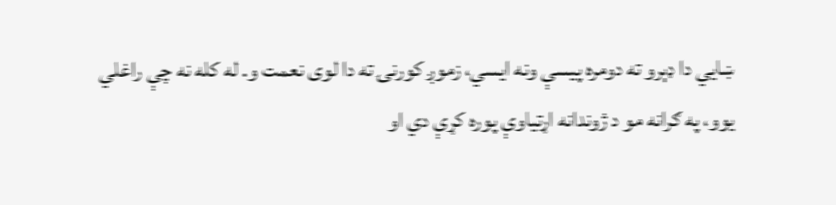ښایي دا ډېرو ته دومره پیسې ونه ایسي، زموږ کورنۍ ته دا لوی نعمت و. له کله نه چې راغلي یوو، په ګرانه مو د ژوندانه اړتیاوې پوره کړې دي او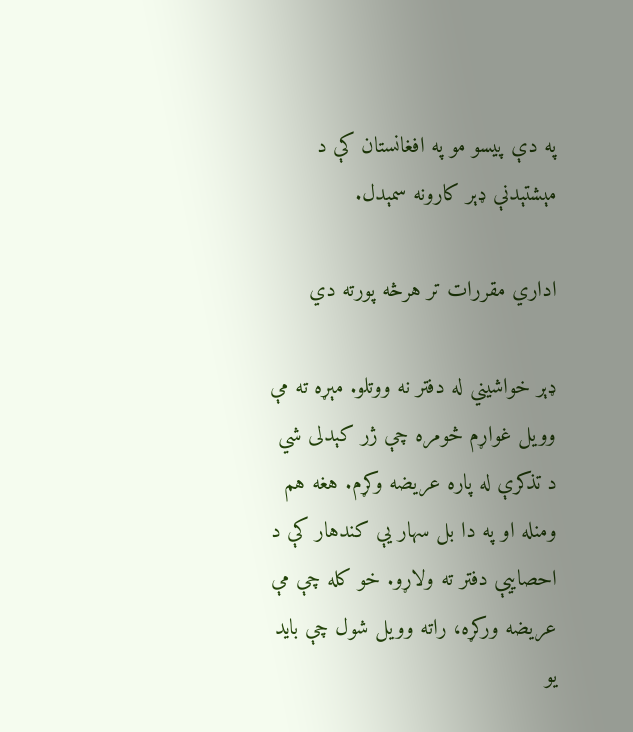په دې پیسو مو په افغانستان کې د مېشتېدنې ډېر کارونه سمېدل.

اداري مقررات تر هرڅه پورته دي

ډېر خواشیني له دفتر نه ووتلو. مېړه ته مې وویل غواړم څومره چې ژر کېدلی شي د تذکرې له پاره عریضه وکړم. هغه هم ومنله او په دا بل سهار یې کندهار کې د احصاییې دفتر ته ولاړو. خو کله چې مې عریضه ورکړه، راته وویل شول چې باید یو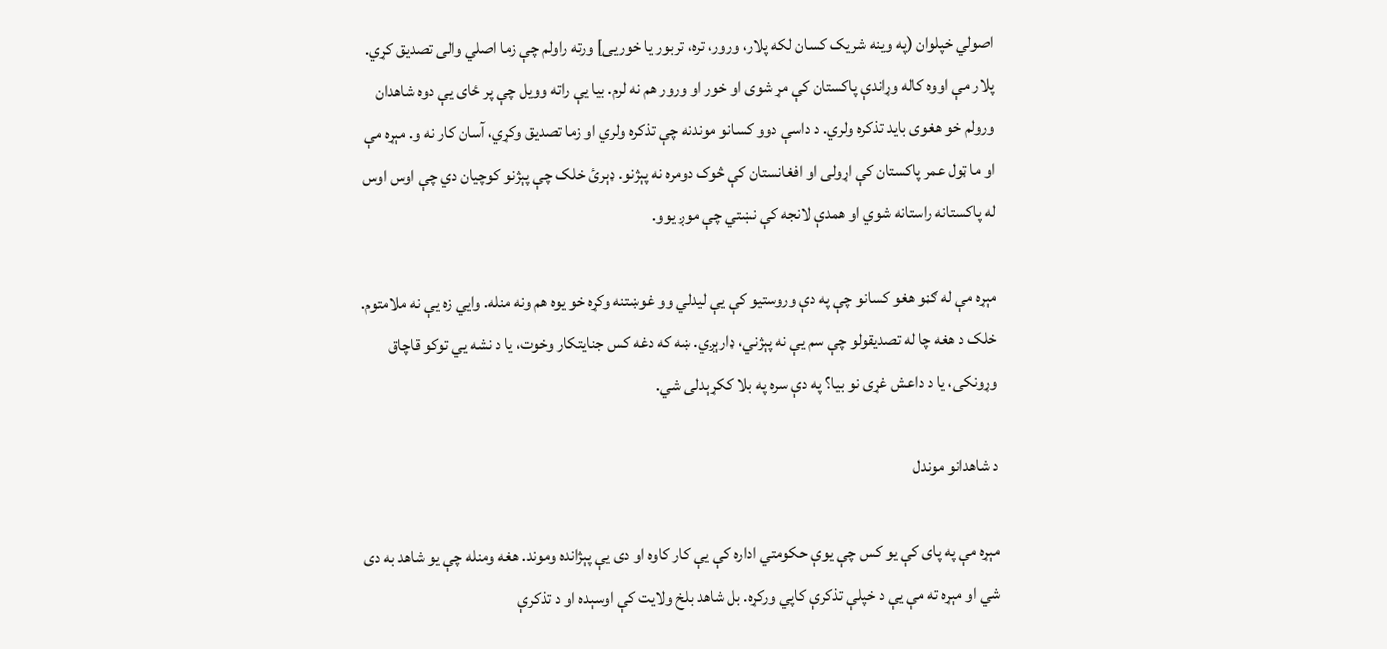اصولي خپلوان (په وینه شریک کسان لکه پلار، ورور، تره، تربور یا خوریی] ورته راولم چې زما اصلي والی تصدیق کړي. پلار مې اووه کاله وړاندې پاکستان کې مړ شوی او خور او ورور هم نه لرم. بیا یې راته وویل چې پر ځای یې دوه شاهدان ورولم خو هغوی باید تذکره ولري. د داسې دوو کسانو موندنه چې تذکره ولري او زما تصدیق وکړي، آسان کار نه و. مېړه مې او ما ټول عمر پاکستان کې اړولی او افغانستان کې څوک دومره نه پېژنو. ډېرئ خلک چې پېژنو کوچیان دي چې اوس اوس له پاکستانه راستانه شوي او همدې لانجه کې نښتي چې موږ یوو.

مېړه مې له ګڼو هغو کسانو چې په دې وروستیو کې یې لیدلي وو غوښتنه وکړه خو یوه هم ونه منله. وایي زه یې نه ملامتوم. خلک د هغه چا له تصدیقولو چې سم یې نه پېژني، ډارېږي. ښه که دغه کس جنایتکار وخوت، یا د نشه یي توکو قاچاق وړونکی، یا د داعش غړی نو بیا؟ په دې سره په بلا ککړېدلی شي.

د شاهدانو موندل

مېړه مې په پای کې یو کس چې یوې حکومتي اداره کې یې کار کاوه او دی یې پېژانده وموند. هغه ومنله چې یو شاهد به دی شي او مېړه ته مې یې د خپلې تذکرې کاپي ورکړه. بل شاهد بلخ ولایت کې اوسېده او د تذکرې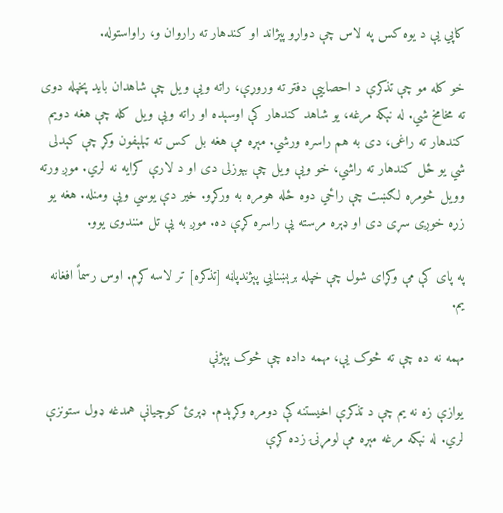کاپي یې د یوه کس په لاس چې دواړو پېژاند او کندهار ته راروان و، راواستوله.

خو کله مو چې تذکرې د احصاییې دفتر ته وروړې، راته ویې ویل چې شاهدان باید پخپله دوی ته مخامخ شي. له نېکه مرغه، یو شاهد کندهار کې اوسېده او راته ویې ویل کله چې هغه دویم کندهار ته راغی، دی به هم راسره ورشي. مېړه مې هغه بل کس ته ټېلېفون وکړ چې کېدلی شي یو ځل کندهار ته راشي، خو ویې ویل چې بېوزلی دی او د لارې کرایه نه لري. موږ ورته وویل څومره لګښت چې راځي دوه ځله هومره به ورکړو. خیر دې یوسي ویې ومنله. هغه یو زړه خوږی سړی دی او ډېره مرسته یې راسره کړې ده. موږ به یې تل منندوی یوو.

په پای کې مې وکړای شول چې خپله برېښنایي پېژندپاڼه [تذکره] تر لاسه کړم. اوس رسماً افغانه یم.

مهمه نه ده چې ته څوک یې، مهمه داده چې څوک پېژنې

یوازې زه نه یم چې د تذکرې اخیستنه کې دومره وکړېدم. ډېرئ کوچیانې همدغه ډول ستونزې لري. له نېکه مرغه مېړه مې لومړنۍ زده کړې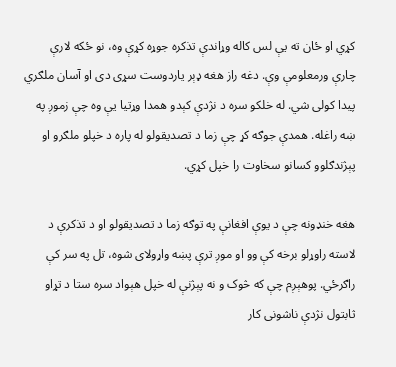کړي او ځان ته یې لس کاله وړاندې تذکره جوړه کړې وه، نو ځکه لارې چارې ورمعلومې وې. دغه راز هغه ډېر یاردوست سړی دی او آسان ملګري پیدا کولی شي. له خلکو سره د نژدې کېدو همدا وړتیا یې وه چې زموږ په ښه راغله. همدې جوګه کړ چې زما د تصدیقولو له پاره د خپلو ملګرو او پېژندګلوو کسانو سخاوت را خپل کړي.

هغه خنډونه چې د یوې افغانې په توګه زما د تصدیقولو او د تذکرې د لاسته راوړلو برخه کې وو او موږ ترې پښه واړولای شوه، تل په سر کې راګرځي. پوهېږم چې که څوک و نه پېژنې له خپل هېواد سره ستا د تړاو ثابتول نژدې ناشونی کار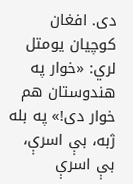دی. افغان کوچیان یومتل لري: «خوار په هندوستان هم خوار دی!» په بله ژبه، بې اسرې، بې اسرې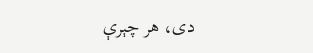دی، هر چېرې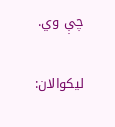چې وي.

لیکوالان: